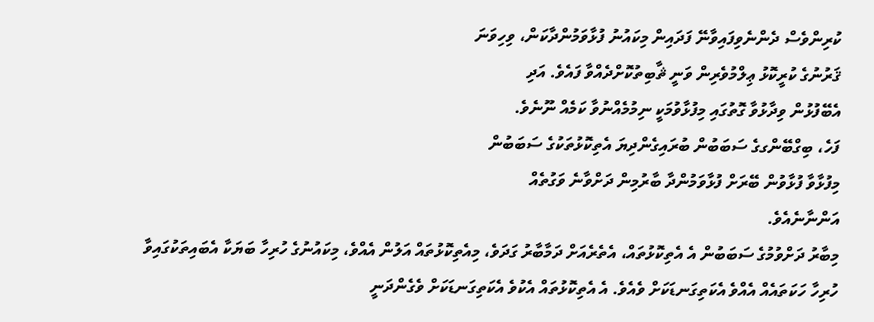ކުރިންވެސް ދެންނެވިފައިވާނޭ ފަދައިން މިކައުނު ފުޅާވަމުންދާކަން، ވިހިވަނަ
ޤަރުނުގެ ކުރީކޮޅު ޢިލްމުވެރިން ވަނީ ޘާބިތުކޮށްދެއްވާ ފައެވެ. އަދި
އެބޭފުޅުން ވިދާޅުވާ ގޮތުގައި މިފުޅާވުމަކީ ނިމުމެއްނުވާ ކަމެއް ނޫނެވެ.
ފަހެ، ބިގްބޭންގގެ ސަބަބުން ބުރައިގެންދިޔަ އެތިކޮޅުތަކުގެ ސަބަބުން
މިފުޅާވާ ފުޅާވުން ބޭރަށް ފުޅާވަމުންދާ ބާރުމިން ދަށްވާނެ ވަގުތެއް
އަންނާނެއެވެ.
މިބާރު ދަށްވުމުގެ ސަބަބުން އެ އެތިކޮޅުތައް، އެތެރެއަށް ދަމާބާރު ގަދަވެ، މިއެތިކޮޅުތައް އަލުން އެއްވެ، މިކައުނުގެ ހުރިހާ ބަޔަކާ އެބައިތަކުގައިވާ ހުރިހާ ހަކަތައެއް އެއްވެ އެކަތިގަނޑަކަށް ވެއެވެ. އެ އެތިކޮޅުތައް އެކުވެ އެކަތިގަނޑަކަށް ވެގެންދަނީ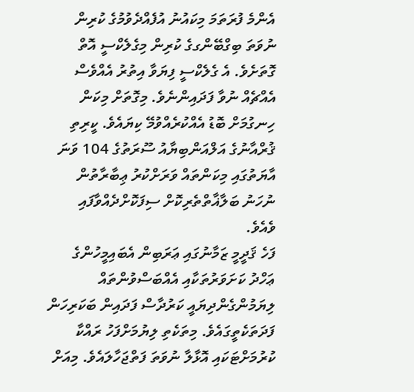އެންމެ ފުރަތަމަ މިކައުނު އުފެއްދެވުމުގެ ކުރިން ނުވަތަ ބިގްބޭންގގެ ކުރިން މިގެލެކްސީ އޮތް ގޮތަށެވެ. އެ ގެލެކްސީ ފިޔަވާ އިތުރު އެއްވެސް އެއްޗެއް ނުވާ ފަދައިންނެވެ. މިގޮތަށް މިކަން ހިނގުމަށް ބޮޑު އެއްކުރެއްވުމޭ ކިޔައެވެ. ކީރިތި ޤުރްއާނުގެ އަލްއަންބިޔާއު ސޫރަތުގެ 104 ވަނަ އާޔަތުގައި މިކަންތައް ވަރަށްކުރު ޢިބާރާތުން ނުހަނު ބަލާޣާތްތެރިކޮށް ސިފަކޮށްދެއްވާފައި ވެއެވެ.
ފަހެ ޤަދީމީ ޒަމާނުގައި ޢަރަބިން އެބައިމީހުންގެ ޢަހްދު ކަށަވަރުތަކާއި އެއްބަސްވުންތައް ލިޔަމުންގެންދިޔައީ ކަރުދާސް ފަދައިން ބަކަރިހަން ފަދަތަކެތީގައެވެ. މިތަކެތި ލިޔުމަށްފަހު ރައްކާ ކުރުމަށްޓަކައި އޮޅާލާ ނުވަތަ ފަތްޖަހާލައެވެ. މިއަށް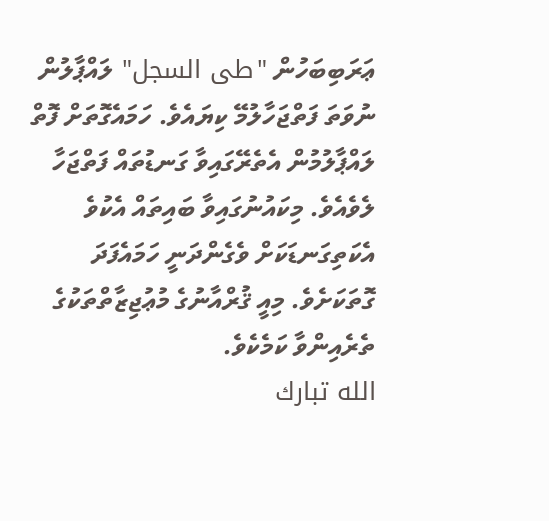ޢަރަބިބަހުން "طى السجل" ލައްޕާލުން ނުވަތަ ފަތްޖަހާލުމޭ ކިޔައެވެ. ހަމައެގޮތަށް ފޮތް ލައްޕާލުމުން އެތެރޭގައިވާ ގަނޑުތައް ފަތްޖަހާ ލެވެއެވެ. މިކައުނުގައިވާ ބައިތައް އެކުވެ އެކަތިގަނޑަކަށް ވެގެންދަނީ ހަމައެފަދަ ގޮތަކަށެވެ. މިއީ ޤުރްއާނުގެ މުޢުޖިޒާތްތަކުގެ ތެރެއިންވާ ކަމެކެވެ.
الله تبارك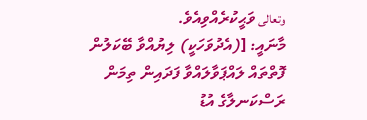وتعالى ވަޙީކުރެއްވިއެވެ.
މާނައީ: [(އެދުވަހަކީ) ލިޔުއްވާ ބޭކަލުން ފޮތްތައް ލައްޕަވާލައްވާ ފަދައިން ތިމަން ރަސްކަނލާގެ އުޑު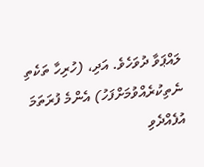ލައްޕަވާ ދުވަހެވެ. އަދި، (ހުރިހާ ތަކެތި ނެތިކުރެއްވުމަށްފަހު) އެންމެ ފުރަތަމަ އުފެއްދެވި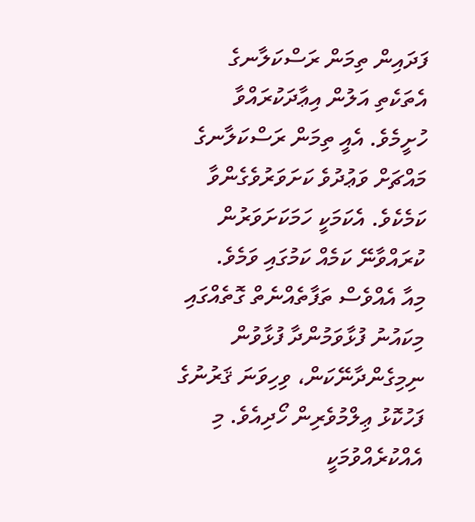ފަދައިން ތިމަން ރަސްކަލާނގެ އެތަކެތި އަލުން އިޢާދަކުރައްވާ ހުށީމެވެ. އެއީ ތިމަން ރަސްކަލާނގެ މައްޗަށް ވަޢުދުވެ ކަށަވަރުވެގެންވާ ކަމެކެވެ. އެކަމަކީ ހަމަކަށަވަރުން ކުރައްވާނޭ ކަމެއް ކަމުގައި ވަމެވެ.
މިއާ އެއްވެސް ތަފާތެއްނެތް ގޮތެއްގައި މިކައުނު ފުޅާވަމުންދާ ފުޅާވުން ނިމިގެންދާނޭކަން، ވިހިވަނަ ޤަރުނުގެ ފަހުކޮޅު ޢިލްމުވެރިން ހޯދިއެވެ. މި އެއްކުރެއްވުމަކީ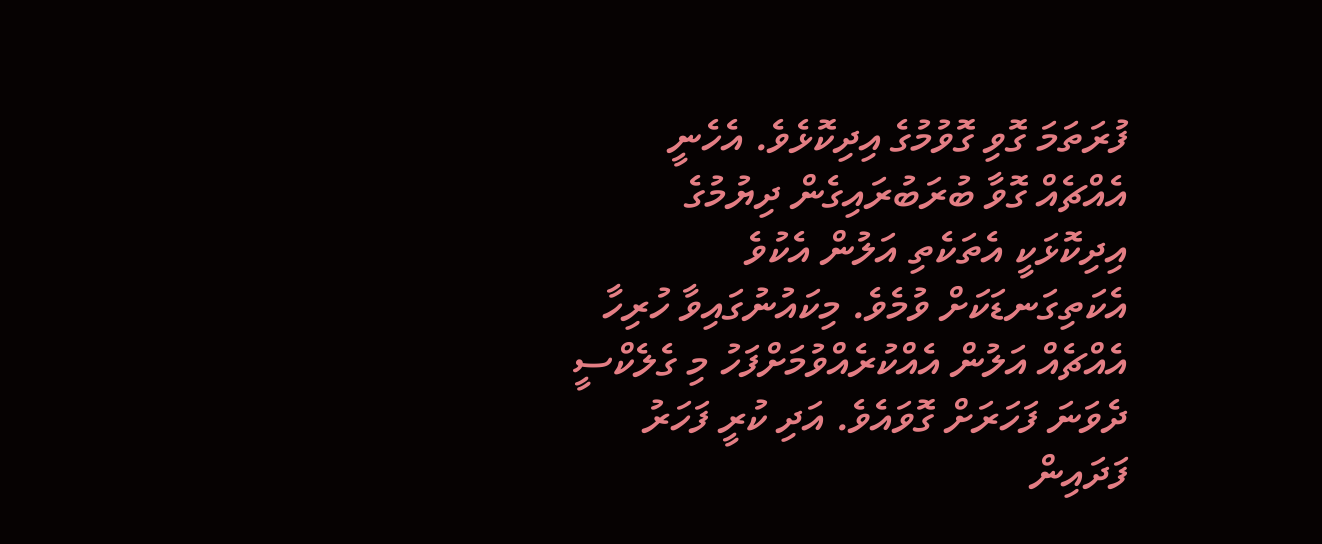ފުރަތަމަ ގޮވި ގޮވުމުގެ އިދިކޮޅެވެ. އެހެނީ އެއްޗެއް ގޮވާ ބުރަބުރައިގެން ދިޔުމުގެ އިދިކޮޅަކީ އެތަކެތި އަލުން އެކުވެ އެކަތިގަނޑަކަށް ވުމެވެ. މިކައުނުގައިވާ ހުރިހާ އެއްޗެއް އަލުން އެއްކުރެއްވުމަށްފަހު މި ގެލެކްސީ ދެވަނަ ފަހަރަށް ގޮވައެވެ. އަދި ކުރީ ފަހަރު ފަދައިން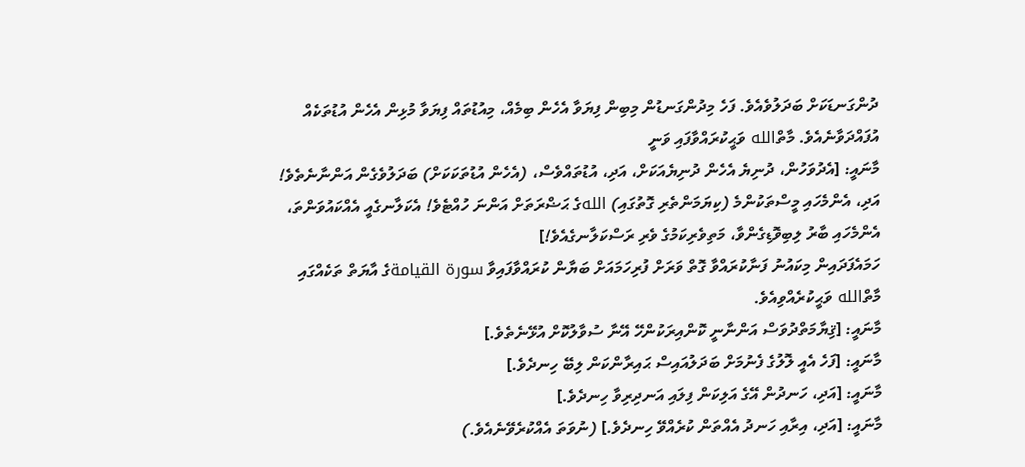ދުންގަނޑަކަށް ބަދަލުވެއެވެ. ފަހެ މިދުންގަނޑުން މިބިން ފިޔަވާ އެހެން ބިމެއް، މިއުޑުތައް ފިޔަވާ މުޅިން އެހެން އުޑުތަކެއް އުފައްދަވާނެއެވެ. މާތްالله ވަޙީކުރައްވާފައި ވަނީ
މާނައީ: [އެދުވަހުން، ދުނިޔެ އެހެން ދުނިޔެއަކަށް، އަދި، އުޑުތައްވެސް، (އެހެން އުޑުތަކަކަށް) ބަދަލުވެގެން އަންނާނެތެވެ! އަދި، އެންމެހައި މީސްތަކުންމެ (ކިޔަމަންތެރި ގޮތުގައި) اللهގެ ޙަޟްރަތަށް އަންނަ ހުއްޓެވެ! އެކަލާނގެއީ އެއްކައުވަންތަ، އެންމެހައި ބާރު ލިބިވޮޑިގެންވާ، މަތިވެރިކަމުގެ ވެރި ރަސްކަލާނގެއެވެ!]
ހަމައެފަދައިން މިކައުނު ފަނާކުރައްވާ ގޮތް ވަރަށް ފުރިހަމައަށް ބަޔާން ކުރައްވާފައިވާ سورة القيامةގެ އާޔަތް ތަކެއްގައި މާތްالله ވަޙީކުރެއްވިއެވެ.
މާނައީ: [ޤިޔާމަތްދުވަސް އަންނާނީ ކޮންއިރަކުންހޭ އޭނާ ސުވާލުކޮށް އުޅޭނެތެވެ.]
މާނައީ: [ފަހެ އެއީ ލޮލުގެ ފެނުމަށް ބަދަލުއައިސް ޙައިރާންކަން ލިބޭ ހިނދެވެ.]
މާނައީ: [އަދި، ހަނދުން އޭގެ އަލިކަން ފިލައި އަނދިރިވާ ހިނދެވެ.]
މާނައީ: [އަދި، އިރާއި ހަނދު އެއްތަން ކުރެއްވޭ ހިނދެވެ.] (ނުވަތަ އެއްކުރެވޭނެއެވެ.)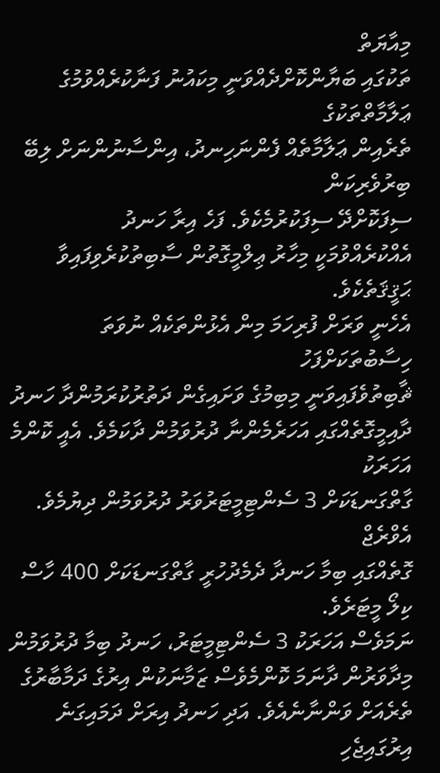މިއާޔަތް
ތަކުގައި ބަޔާންކޮށްދެއްވަނީ މިކައުނު ފަނާކުރެއްވުމުގެ ޢަލާމާތްތަކުގެ
ތެރެއިން ޢަލާމާތެއް ފެންނަހިނދު، އިންސާނުންނަށް ލިބޭ ބިރުވެރިކަން
ސިފަކޮށްދޭ ސިފަކުރުމެކެވެ. ފަހެ އިރާ ހަނދު
އެއްކުރެއްވުމަކީ މިހާރު ޢިލްމީގޮތުން ސާބިތުކުރެވިފައިވާ ޙަޤީޤަތެކެވެ.
އެހެނީ ވަރަށް ފުރިހަމަ މިން އެޅުންތަކެއް ނުވަތަ ހިސާބުތަކަށްފަހު
ޘާބިތުވެފައިވަނީ މިބިމުގެ ވަށައިގެން ދަތުރުކުރަމުންދާ ހަނދު
ދާއިމީގޮތެއްގައި އަހަރެމެންނާ ދުރުވަމުން ދާކަމެވެ. އެއީ ކޮންމެ އަހަރަކު
ގާތްގަނޑަކަށް 3 ސެންޓިމީޓަރުވަރު ދުރުވަމުން ދިޔުމެވެ. އެވްރެޖް
ގޮތެއްގައި ބިމާ ހަނދާ ދެމެދުހުރީ ގާތްގަނޑަކަށް 400 ހާސް ކިލޯ މީޓަރެވެ.
ނަމަވެސް އަހަރަކު 3 ސެންޓިމީޓަރު، ހަނދު ބިމާ ދުރުވަމުން މިދާވަރުން ދާނަމަ ކޮންމެވެސް ޒަމާނަކުން އިރުގެ ދަމާބާރުގެ ތެރެއަށް ވަންނާނެއެވެ. އަދި ހަނދު އިރަށް ދަމައިގަނެ އިރުގައިޖެހި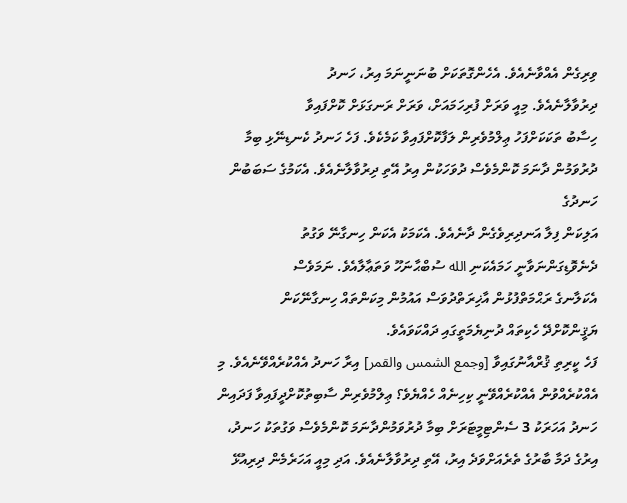ވިރިގެން އެއްވާނެއެވެ. އެހެންގޮތަކަށް ބުނަނީނަމަ އިރު، ހަނދު
ދިރުވާލާނެއެވެ. މިއީ ވަރަށް ފުރިހަމައަށް، ވަރަށް ރަނގަޅަށް ކޮށްފައިވާ
ހިސާބު ތަކަކަށްފަހު ޢިލްމުވެރިން ލަފާކޮށްފައިވާ ކަމެކެވެ. ފަހެ ހަނދު ކެނޑިނޭޅި ބިމާ ދުރުވަމުން ދާނަމަ ކޮންމެވެސް ދުވަހަކުން އިރު އޭތި ދިރުވާލާނެއެވެ. އެކަމުގެ ސަބަބުން ހަނދުގެ
އަލިކަން ފިލާ އަނދިރިވެގެން ދާނެއެވެ. އެކަމަކު އެކަން ހިނގާނޭ ވަގުތު
ދެނެވޮޑިގަންނަވާނީ ހަމައެކަނި الله ސުބްޙާނަހޫ ވަތަޢާލާއެވެ. ނަމަވެސް
އެކަލާނގެ ރަޙްމަތްފުޅުން އާޚިރަތްދުވަސް އައުމުން މިކަންތައް ހިނގާނޭކަން
ޔަޤީންކޮށްދޭ ހެކިތައް ދުނިޔެމަތީގައި ދައްކަވައެވެ.
ފަހެ ކީރިތި ޤުރްއާނުގައިވާ [وجمع الشمس والقمر] އިރާ ހަނދު އެއްކުރެއްވޭނެއެވެ. މި އެއްކުރެއްވުން އެއްކުރެއްވޭނީ ކިހިނެއް ހެއްޔެވެ؟ ޢިލްމުވެރިން ސާބިތުކޮށްދީފައިވާ ފަދައިން ހަނދު އަހަރަކު 3 ސެންޓިމީޓަރަށް ބިމާ ދުރުވަމުންދާނަމަ ކޮންމެވެސް ވަގުތަކު ހަނދު، އިރުގެ ދަމާ ބާރުގެ ތެރެއަށްވަދެ އިރު، އޭތި ދިރުވާލާނެއެވެ. އަދި މިއީ އަހަރެމެން ދިރިއުޅޭ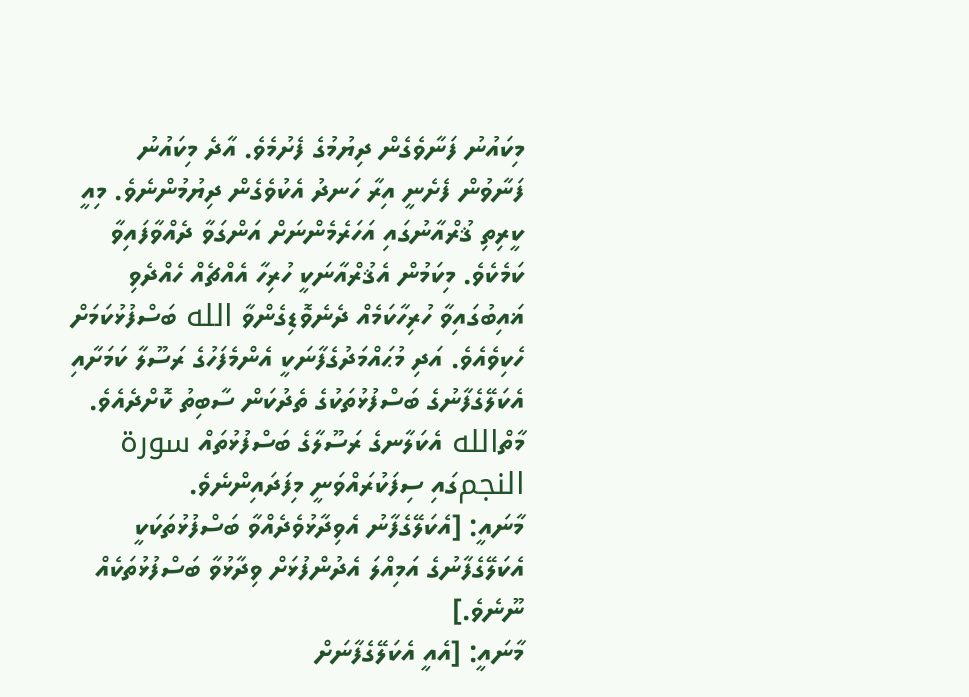މިކައުނު ފަނާވެގެން ދިޔުމުގެ ފެށުމެވެ. އާދެ މިކައުނު ފަނާވުން ފެށެނީ އިރާ ހަނދު އެކުވެގެން ދިޔުމުންނެވެ. މިއީ ކީރިތި ޤުރްއާނުގައި އަހަރެމެންނަށް އަންގަވާ ދެއްވާފައިވާ ކަމެކެވެ. މިކަމުން އެޤުރްއާނަކީ ހުރިހާ އެއްޗެއް ހެއްދެވި ޣައިބުގައިވާ ހުރިހާކަމެއް ދެނެވޮޑިގެންވާ الله ބަސްފުޅުކަމަށް ހެކިވެއެވެ. އަދި މުޙައްމަދުގެފާނަކީ އެންމެފަހުގެ ރަސޫލާ ކަމަށާއި އެކަލޭގެފާނުގެ ބަސްފުޅުތަކުގެ ތެދުކަން ސާބިތު ކޮށްދެއެވެ. މާތްالله އެކަލާނގެ ރަސޫލާގެ ބަސްފުޅުތައް سورة النجمގައި ސިފަކުރައްވަނީ މިފަދައިންނެވެ.
މާނައީ: [އެކަލޭގެފާނު އެވިދާޅުވެދެއްވާ ބަސްފުޅުތަކަކީ އެކަލޭގެފާނުގެ އަމިއްލަ އެދުންފުޅަށް ވިދާޅުވާ ބަސްފުޅުތަކެއް ނޫނެވެ.]
މާނައީ: [އެއީ އެކަލޭގެފާނަށް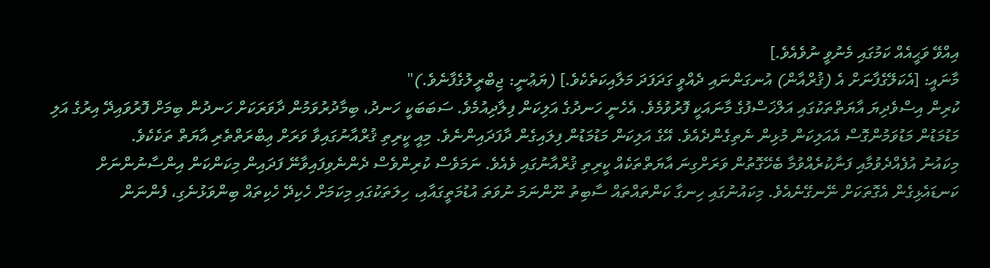އިއްވޭ ވަޙީއެއް ކަމުގައި މެނުވީ ނުވެއެވެ.]
މާނައީ: [އެކަލޭގެފާނަށް އެ (ޤުރްއާން) އުނގަންނައި ދެއްވީ ގަދަފަދަ މަލާއިކަތެކެވެ.] (ޔަޢުނީ: ޖިބްރީލުގެފާނެވެ.)"
ކުރިން އިސްވެދިޔަ އާޔަތްތަކުގައި އަލްޚަސްފުގެ މާނައަކީ ފޮރުވުމެވެ. އެހެނީ ހަނދުގެ އަލިކަން ފިލާދިއުމެވެ. ސަބަބަކީ ހަނދު، ބިމާދުރުވަމުން ދާވަރަކަށް ހަނދުން ބިމަށް ފޮރުވައިދޭ އިރުގެ އަލި މަޑުމަޑުން މަޑުވަމުންގޮސް އެއަލިކަން މުޅިން ނެތިގެންދެއެވެ. އޭގެ އަލިކަން މަޑުމަޑުން ފިލައިގެން ދާފަދައިންނެވެ. މިއީ ކީރިތި ޤުރްއާނުގައިވާ ވަރަށް ޢިބްރަތްތެރި އާޔަތް ތަކެކެވެ.
މިކައުނު އުފެއްދެވުމާއި ފަނާކުރެއްވުމާ ބެހޭގޮތުން ވަރަށްގިނަ އާޔަތްތަކެއް ކީރިތި ޤުރްއާނުގައި ވެއެވެ. ނަމަވެސް ކުރިންވެސް ދެންނެވިފައިވާނޭ ފަދައިން މިކަންކަން އިންސާނުންނަށް ކަނޑައެޅިގެން އެގޮތަކަށް ނޭނގޭނެއެވެ. މިކައުނުގައި ހިނގާ ކަންތައްތައް ސާބިތު ނޫންނަމަ ނުވަތަ އުޑުމަތީގައާއި، ހިލަތަކުގައި މިކަމަށް ހެކިދޭ ހެކިތައް ބިންވަޅުނެގި، ފެންނަން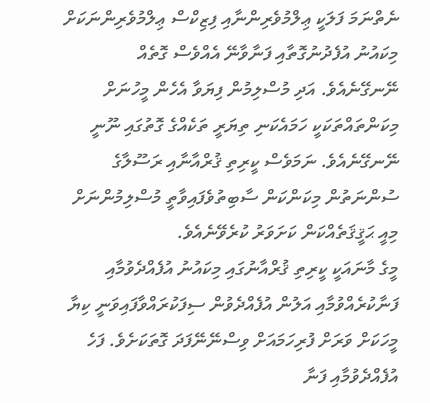ނެތްނަމަ ފަލަކީ ޢިލްމުވެރިންނާއި ފިޒިކްސް ޢިލްމުވެރިންނަކަށް މިކައުނު އުފެދުނުގޮތާއި ފަނާވާނޭ އެއްވެސް ގޮތެއް ނޭނގޭނެއެވެ. އަދި މުސްލިމުން ފިޔަވާ އެހެން މީހުނަށް މިކަންތައްތަކަކީ ހަމައެކަނި ތިޔަރީ ތަކެއްގެ ގޮތުގައި ނޫނީ ނޭނގޭނެއެވެ. ނަމަވެސް ކީރިތި ޤުރްއާނާއި ރަސޫލާގެ ސުންނަތުން މިކަންކަން ސާބިތުވެފައިވާތީ މުސްލިމުންނަށް މިއީ ޙަޤީޤަތެއްކަން ކަށަވަރު ކުރެވޭނެއެވެ.
މީގެ މާނައަކީ ކީރިތި ޤުރްއާނުގައި މިކައުނު އުފެއްދެވުމާއި ފަނާކުރެއްވުމާއި އަލުން އުފެއްދެވުން ސިފަކުރައްވާފައިވަނީ ކިޔާ މީހަކަށް ވަރަށް ފުރިހަމައަށް ވިސްނޭނޭފަދަ ގޮތަކަށެވެ. ފަހެ އުފެއްދެވުމާއި ފަނާ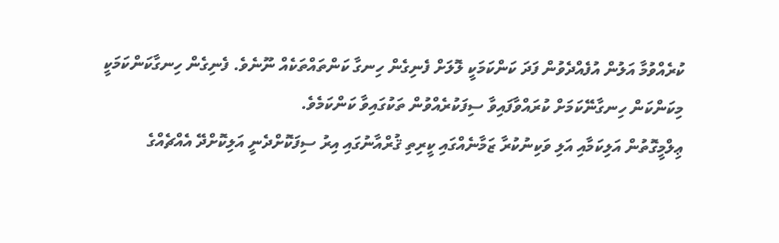ކުރެއްވުމާ އަލުން އުފެއްދެވުން ފަދަ ކަންކަމަކީ ލޮލަށް ފެނިގެން ހިނގާ ކަންތައްތަކެއް ނޫނެވެ. ފެނިގެން ހިނގާކަންކަމަކީ މިކަންކަން ހިނގާނޭކަމަށް ކުރައްވާފައިވާ ސިފަކުރެއްވުން ތަކުގައިވާ ކަންކަމެވެ.
ޢިލްމީގޮތުން އަލިކަމާއި އަލި ވަކިނުކުރާ ޒަމާނެއްގައި ކީރިތި ޤުރްއާނުގައި އިރު ސިފަކޮށްދެނީ އަލިކޮށްދޭ އެއްޗެއްގެ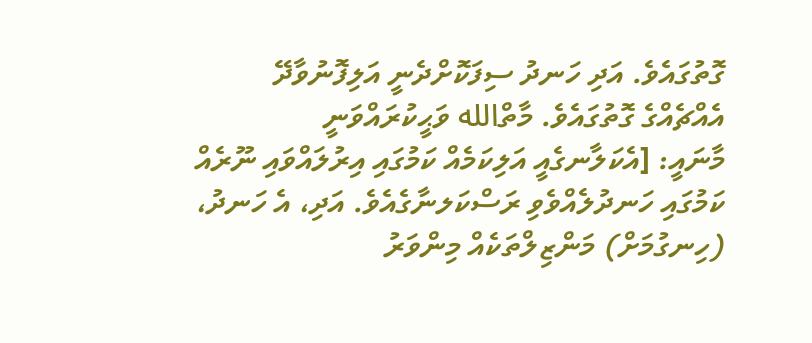ގޮތުގައެވެ. އަދި ހަނދު ސިފަކޮށްދެނީ އަލިފޮނުވާދޭ އެއްޗެއްގެ ގޮތުގައެވެ. މާތްالله ވަޙީކުރައްވަނީ
މާނައީ: [އެކަލާނގެއީ އަލިކަމެއް ކަމުގައި އިރުލައްވައި ނޫރެއް ކަމުގައި ހަނދުލެއްވެވި ރަސްކަލނާގެއެވެ. އަދި، އެ ހަނދު، (ހިނގުމަށް) މަންޒިލްތަކެއް މިންވަރު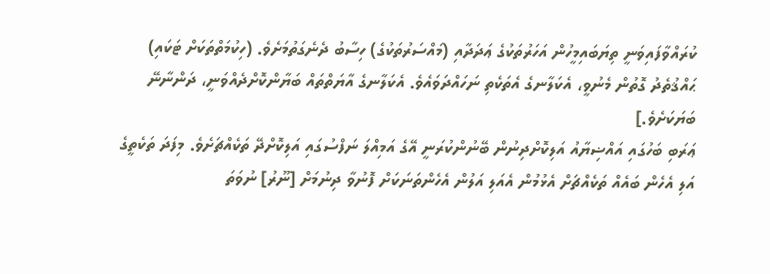ކުރައްވާފައިވަނީ ތިޔަބައިމީހުން އަހަރުތަކުގެ ޢަދަދާއި (މައްސަރުތަކުގެ) ހިސާބު ދެނެގަތުމަށެވެ. (ހިކުމަތްތަކަށް ޓަކައި) ޙައްޤުތެދު ގޮތުން މެނުވީ، އެކަލާނގެ އެތަކެތި ނަހައްދަވައެވެ. އެކަލާނގެ އާޔަތްތައް ބަޔާންކޮށްދެއްވަނީ، ދަންނާނޭ ބަޔަކަށެވެ.]
ޢަރަބި ބަހުގައި އައްޟިޔާއު އަލިކޮށްދިނުން ބޭނުންކުރަނީ އޭގެ އަމިއްލަ ނަފްސުގައި އަލިކޮށްދޭ ތަކެއްޗަށެވެ. މިފަދަ ތަކެތީގެ އަލި އެހެން ބައެއް ތަކެއްޗަށް އެޅުމުން އެއަލި އަލުން އެހެންތަނަކަށް ފޮނުވާ ދިނުމަށް [ނޫރު] ނުވަތަ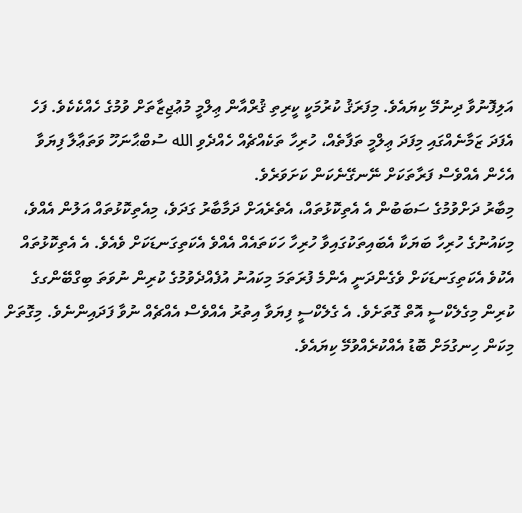އަލިފޮނުވާ ދިނުމޭ ކިޔައެވެ. މިފަރަޤު ކުރުމަކީ ކީރިތި ޤުރްއާން ޢިލްމީ މުޢުޖިޒާތަށް ވުމުގެ ހެއްކެކެވެ. ފަހެ އެފަދަ ޒަމާނެއްގައި މިފަދަ ޢިލްމީ ތަފާތެއް، ހުރިހާ ތަކެއްޗެއް ހެއްދެވި الله ސުބްޙާނަހޫ ވަތަޢާލާ ފިޔަވާ އެހެން އެއްވެސް ފަރާތަކަށް ނޭނގޭނެކަން ކަށަވަރެވެ.
މިބާރު ދަށްވުމުގެ ސަބަބުން އެ އެތިކޮޅުތައް، އެތެރެއަށް ދަމާބާރު ގަދަވެ، މިއެތިކޮޅުތައް އަލުން އެއްވެ، މިކައުނުގެ ހުރިހާ ބަޔަކާ އެބައިތަކުގައިވާ ހުރިހާ ހަކަތައެއް އެއްވެ އެކަތިގަނޑަކަށް ވެއެވެ. އެ އެތިކޮޅުތައް އެކުވެ އެކަތިގަނޑަކަށް ވެގެންދަނީ އެންމެ ފުރަތަމަ މިކައުނު އުފެއްދެވުމުގެ ކުރިން ނުވަތަ ބިގްބޭންގގެ ކުރިން މިގެލެކްސީ އޮތް ގޮތަށެވެ. އެ ގެލެކްސީ ފިޔަވާ އިތުރު އެއްވެސް އެއްޗެއް ނުވާ ފަދައިންނެވެ. މިގޮތަށް މިކަން ހިނގުމަށް ބޮޑު އެއްކުރެއްވުމޭ ކިޔައެވެ.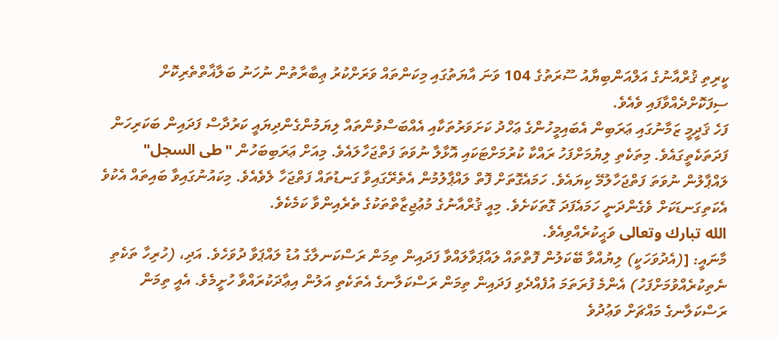ކީރިތި ޤުރްއާނުގެ އަލްއަންބިޔާއު ސޫރަތުގެ 104 ވަނަ އާޔަތުގައި މިކަންތައް ވަރަށްކުރު ޢިބާރާތުން ނުހަނު ބަލާޣާތްތެރިކޮށް ސިފަކޮށްދެއްވާފައި ވެއެވެ.
ފަހެ ޤަދީމީ ޒަމާނުގައި ޢަރަބިން އެބައިމީހުންގެ ޢަހްދު ކަށަވަރުތަކާއި އެއްބަސްވުންތައް ލިޔަމުންގެންދިޔައީ ކަރުދާސް ފަދައިން ބަކަރިހަން ފަދަތަކެތީގައެވެ. މިތަކެތި ލިޔުމަށްފަހު ރައްކާ ކުރުމަށްޓަކައި އޮޅާލާ ނުވަތަ ފަތްޖަހާލައެވެ. މިއަށް ޢަރަބިބަހުން "طى السجل" ލައްޕާލުން ނުވަތަ ފަތްޖަހާލުމޭ ކިޔައެވެ. ހަމައެގޮތަށް ފޮތް ލައްޕާލުމުން އެތެރޭގައިވާ ގަނޑުތައް ފަތްޖަހާ ލެވެއެވެ. މިކައުނުގައިވާ ބައިތައް އެކުވެ އެކަތިގަނޑަކަށް ވެގެންދަނީ ހަމައެފަދަ ގޮތަކަށެވެ. މިއީ ޤުރްއާނުގެ މުޢުޖިޒާތްތަކުގެ ތެރެއިންވާ ކަމެކެވެ.
الله تبارك وتعالى ވަޙީކުރެއްވިއެވެ.
މާނައީ: [(އެދުވަހަކީ) ލިޔުއްވާ ބޭކަލުން ފޮތްތައް ލައްޕަވާލައްވާ ފަދައިން ތިމަން ރަސްކަނލާގެ އުޑު ލައްޕަވާ ދުވަހެވެ. އަދި، (ހުރިހާ ތަކެތި ނެތިކުރެއްވުމަށްފަހު) އެންމެ ފުރަތަމަ އުފެއްދެވި ފަދައިން ތިމަން ރަސްކަލާނގެ އެތަކެތި އަލުން އިޢާދަކުރައްވާ ހުށީމެވެ. އެއީ ތިމަން ރަސްކަލާނގެ މައްޗަށް ވަޢުދުވެ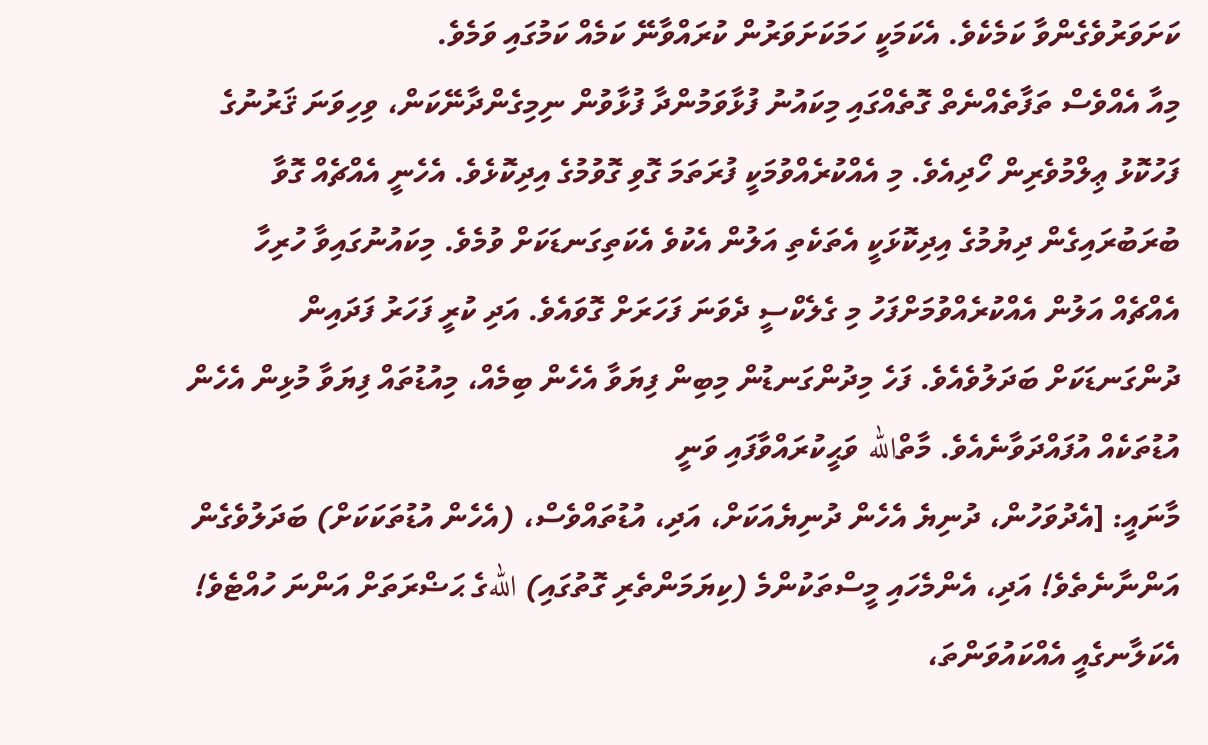ކަށަވަރުވެގެންވާ ކަމެކެވެ. އެކަމަކީ ހަމަކަށަވަރުން ކުރައްވާނޭ ކަމެއް ކަމުގައި ވަމެވެ.
މިއާ އެއްވެސް ތަފާތެއްނެތް ގޮތެއްގައި މިކައުނު ފުޅާވަމުންދާ ފުޅާވުން ނިމިގެންދާނޭކަން، ވިހިވަނަ ޤަރުނުގެ ފަހުކޮޅު ޢިލްމުވެރިން ހޯދިއެވެ. މި އެއްކުރެއްވުމަކީ ފުރަތަމަ ގޮވި ގޮވުމުގެ އިދިކޮޅެވެ. އެހެނީ އެއްޗެއް ގޮވާ ބުރަބުރައިގެން ދިޔުމުގެ އިދިކޮޅަކީ އެތަކެތި އަލުން އެކުވެ އެކަތިގަނޑަކަށް ވުމެވެ. މިކައުނުގައިވާ ހުރިހާ އެއްޗެއް އަލުން އެއްކުރެއްވުމަށްފަހު މި ގެލެކްސީ ދެވަނަ ފަހަރަށް ގޮވައެވެ. އަދި ކުރީ ފަހަރު ފަދައިން ދުންގަނޑަކަށް ބަދަލުވެއެވެ. ފަހެ މިދުންގަނޑުން މިބިން ފިޔަވާ އެހެން ބިމެއް، މިއުޑުތައް ފިޔަވާ މުޅިން އެހެން އުޑުތަކެއް އުފައްދަވާނެއެވެ. މާތްالله ވަޙީކުރައްވާފައި ވަނީ
މާނައީ: [އެދުވަހުން، ދުނިޔެ އެހެން ދުނިޔެއަކަށް، އަދި، އުޑުތައްވެސް، (އެހެން އުޑުތަކަކަށް) ބަދަލުވެގެން އަންނާނެތެވެ! އަދި، އެންމެހައި މީސްތަކުންމެ (ކިޔަމަންތެރި ގޮތުގައި) اللهގެ ޙަޟްރަތަށް އަންނަ ހުއްޓެވެ! އެކަލާނގެއީ އެއްކައުވަންތަ،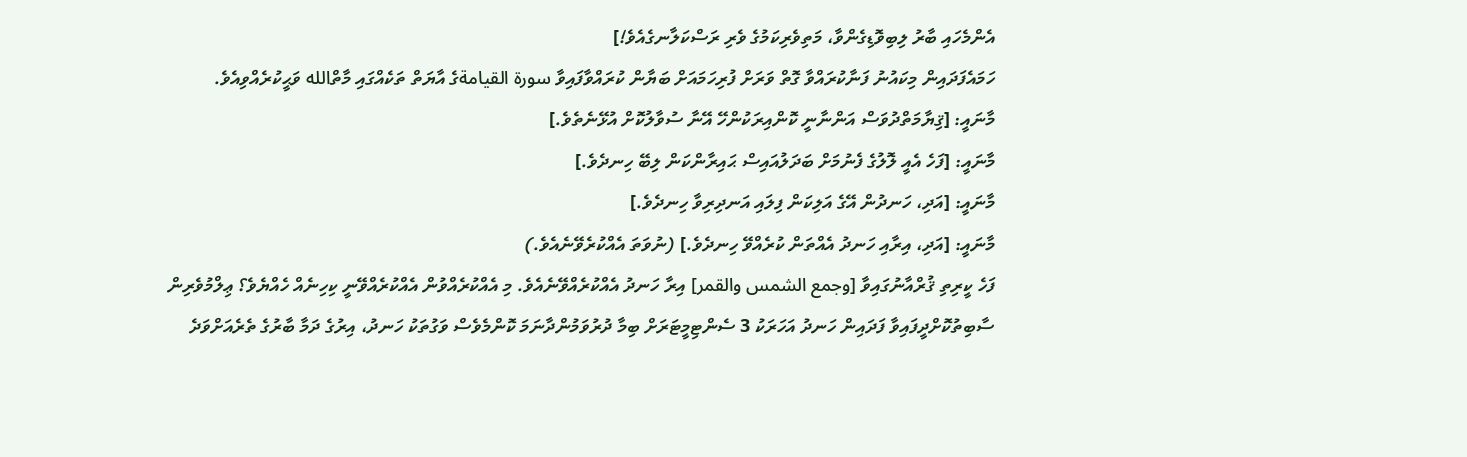އެންމެހައި ބާރު ލިބިވޮޑިގެންވާ، މަތިވެރިކަމުގެ ވެރި ރަސްކަލާނގެއެވެ!]
ހަމައެފަދައިން މިކައުނު ފަނާކުރައްވާ ގޮތް ވަރަށް ފުރިހަމައަށް ބަޔާން ކުރައްވާފައިވާ سورة القيامةގެ އާޔަތް ތަކެއްގައި މާތްالله ވަޙީކުރެއްވިއެވެ.
މާނައީ: [ޤިޔާމަތްދުވަސް އަންނާނީ ކޮންއިރަކުންހޭ އޭނާ ސުވާލުކޮށް އުޅޭނެތެވެ.]
މާނައީ: [ފަހެ އެއީ ލޮލުގެ ފެނުމަށް ބަދަލުއައިސް ޙައިރާންކަން ލިބޭ ހިނދެވެ.]
މާނައީ: [އަދި، ހަނދުން އޭގެ އަލިކަން ފިލައި އަނދިރިވާ ހިނދެވެ.]
މާނައީ: [އަދި، އިރާއި ހަނދު އެއްތަން ކުރެއްވޭ ހިނދެވެ.] (ނުވަތަ އެއްކުރެވޭނެއެވެ.)
ފަހެ ކީރިތި ޤުރްއާނުގައިވާ [وجمع الشمس والقمر] އިރާ ހަނދު އެއްކުރެއްވޭނެއެވެ. މި އެއްކުރެއްވުން އެއްކުރެއްވޭނީ ކިހިނެއް ހެއްޔެވެ؟ ޢިލްމުވެރިން ސާބިތުކޮށްދީފައިވާ ފަދައިން ހަނދު އަހަރަކު 3 ސެންޓިމީޓަރަށް ބިމާ ދުރުވަމުންދާނަމަ ކޮންމެވެސް ވަގުތަކު ހަނދު، އިރުގެ ދަމާ ބާރުގެ ތެރެއަށްވަދެ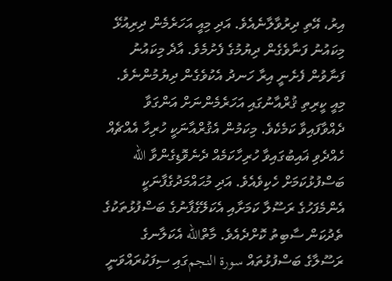އިރު، އޭތި ދިރުވާލާނެއެވެ. އަދި މިއީ އަހަރެމެން ދިރިއުޅޭ މިކައުނު ފަނާވެގެން ދިޔުމުގެ ފެށުމެވެ. އާދެ މިކައުނު ފަނާވުން ފެށެނީ އިރާ ހަނދު އެކުވެގެން ދިޔުމުންނެވެ. މިއީ ކީރިތި ޤުރްއާނުގައި އަހަރެމެންނަށް އަންގަވާ ދެއްވާފައިވާ ކަމެކެވެ. މިކަމުން އެޤުރްއާނަކީ ހުރިހާ އެއްޗެއް ހެއްދެވި ޣައިބުގައިވާ ހުރިހާކަމެއް ދެނެވޮޑިގެންވާ الله ބަސްފުޅުކަމަށް ހެކިވެއެވެ. އަދި މުޙައްމަދުގެފާނަކީ އެންމެފަހުގެ ރަސޫލާ ކަމަށާއި އެކަލޭގެފާނުގެ ބަސްފުޅުތަކުގެ ތެދުކަން ސާބިތު ކޮށްދެއެވެ. މާތްالله އެކަލާނގެ ރަސޫލާގެ ބަސްފުޅުތައް سورة النجمގައި ސިފަކުރައްވަނީ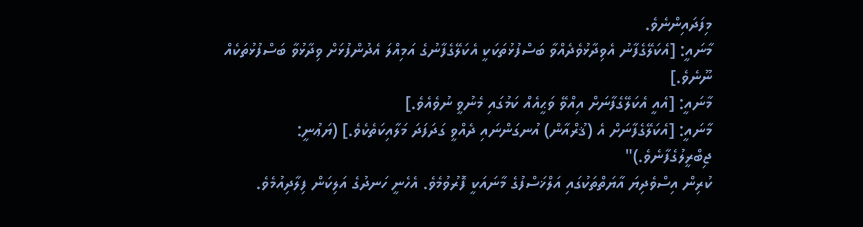މިފަދައިންނެވެ.
މާނައީ: [އެކަލޭގެފާނު އެވިދާޅުވެދެއްވާ ބަސްފުޅުތަކަކީ އެކަލޭގެފާނުގެ އަމިއްލަ އެދުންފުޅަށް ވިދާޅުވާ ބަސްފުޅުތަކެއް ނޫނެވެ.]
މާނައީ: [އެއީ އެކަލޭގެފާނަށް އިއްވޭ ވަޙީއެއް ކަމުގައި މެނުވީ ނުވެއެވެ.]
މާނައީ: [އެކަލޭގެފާނަށް އެ (ޤުރްއާން) އުނގަންނައި ދެއްވީ ގަދަފަދަ މަލާއިކަތެކެވެ.] (ޔަޢުނީ: ޖިބްރީލުގެފާނެވެ.)"
ކުރިން އިސްވެދިޔަ އާޔަތްތަކުގައި އަލްޚަސްފުގެ މާނައަކީ ފޮރުވުމެވެ. އެހެނީ ހަނދުގެ އަލިކަން ފިލާދިއުމެވެ.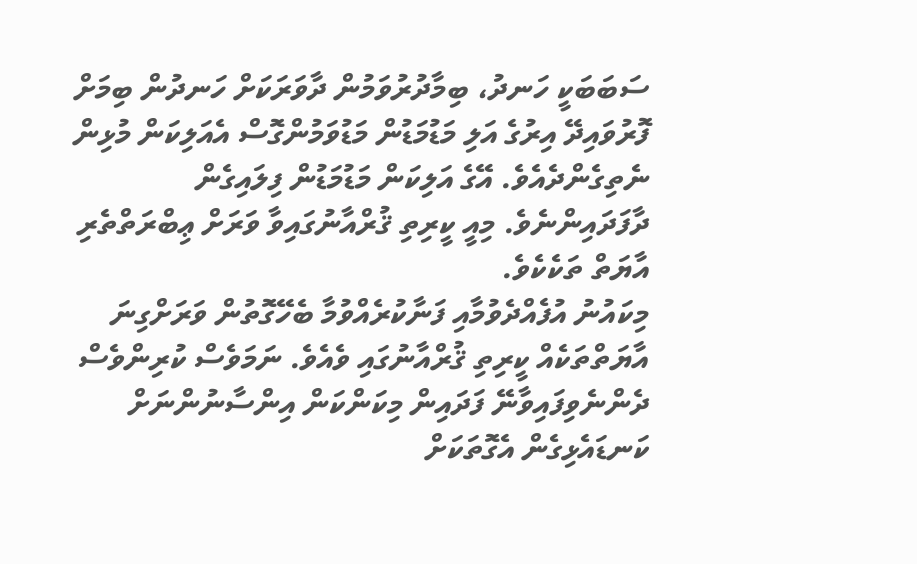ސަބަބަކީ ހަނދު، ބިމާދުރުވަމުން ދާވަރަކަށް ހަނދުން ބިމަށް ފޮރުވައިދޭ އިރުގެ އަލި މަޑުމަޑުން މަޑުވަމުންގޮސް އެއަލިކަން މުޅިން ނެތިގެންދެއެވެ. އޭގެ އަލިކަން މަޑުމަޑުން ފިލައިގެން ދާފަދައިންނެވެ. މިއީ ކީރިތި ޤުރްއާނުގައިވާ ވަރަށް ޢިބްރަތްތެރި އާޔަތް ތަކެކެވެ.
މިކައުނު އުފެއްދެވުމާއި ފަނާކުރެއްވުމާ ބެހޭގޮތުން ވަރަށްގިނަ އާޔަތްތަކެއް ކީރިތި ޤުރްއާނުގައި ވެއެވެ. ނަމަވެސް ކުރިންވެސް ދެންނެވިފައިވާނޭ ފަދައިން މިކަންކަން އިންސާނުންނަށް ކަނޑައެޅިގެން އެގޮތަކަށް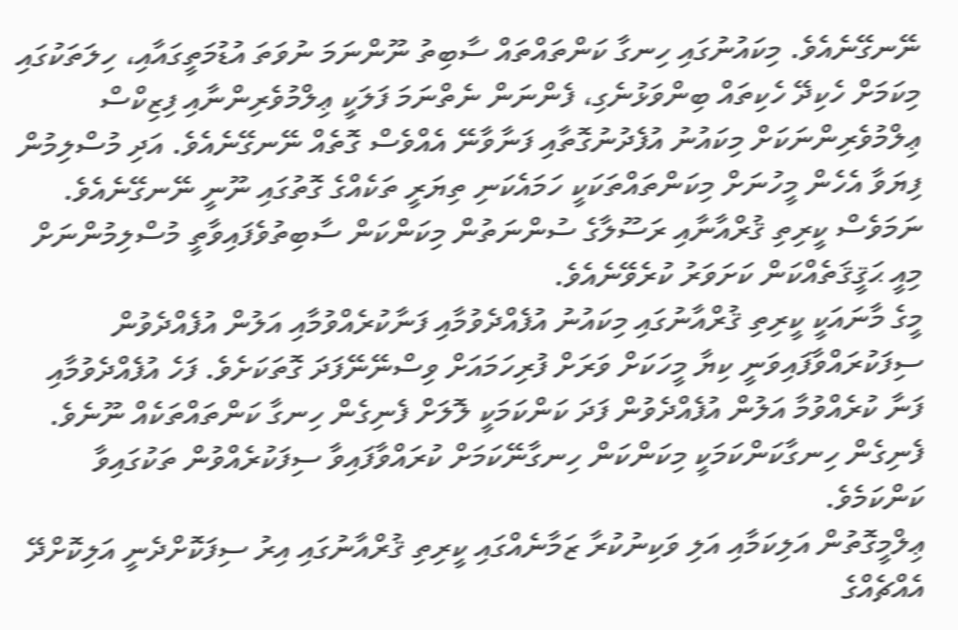ނޭނގޭނެއެވެ. މިކައުނުގައި ހިނގާ ކަންތައްތައް ސާބިތު ނޫންނަމަ ނުވަތަ އުޑުމަތީގައާއި، ހިލަތަކުގައި މިކަމަށް ހެކިދޭ ހެކިތައް ބިންވަޅުނެގި، ފެންނަން ނެތްނަމަ ފަލަކީ ޢިލްމުވެރިންނާއި ފިޒިކްސް ޢިލްމުވެރިންނަކަށް މިކައުނު އުފެދުނުގޮތާއި ފަނާވާނޭ އެއްވެސް ގޮތެއް ނޭނގޭނެއެވެ. އަދި މުސްލިމުން ފިޔަވާ އެހެން މީހުނަށް މިކަންތައްތަކަކީ ހަމައެކަނި ތިޔަރީ ތަކެއްގެ ގޮތުގައި ނޫނީ ނޭނގޭނެއެވެ. ނަމަވެސް ކީރިތި ޤުރްއާނާއި ރަސޫލާގެ ސުންނަތުން މިކަންކަން ސާބިތުވެފައިވާތީ މުސްލިމުންނަށް މިއީ ޙަޤީޤަތެއްކަން ކަށަވަރު ކުރެވޭނެއެވެ.
މީގެ މާނައަކީ ކީރިތި ޤުރްއާނުގައި މިކައުނު އުފެއްދެވުމާއި ފަނާކުރެއްވުމާއި އަލުން އުފެއްދެވުން ސިފަކުރައްވާފައިވަނީ ކިޔާ މީހަކަށް ވަރަށް ފުރިހަމައަށް ވިސްނޭނޭފަދަ ގޮތަކަށެވެ. ފަހެ އުފެއްދެވުމާއި ފަނާ ކުރެއްވުމާ އަލުން އުފެއްދެވުން ފަދަ ކަންކަމަކީ ލޮލަށް ފެނިގެން ހިނގާ ކަންތައްތަކެއް ނޫނެވެ. ފެނިގެން ހިނގާކަންކަމަކީ މިކަންކަން ހިނގާނޭކަމަށް ކުރައްވާފައިވާ ސިފަކުރެއްވުން ތަކުގައިވާ ކަންކަމެވެ.
ޢިލްމީގޮތުން އަލިކަމާއި އަލި ވަކިނުކުރާ ޒަމާނެއްގައި ކީރިތި ޤުރްއާނުގައި އިރު ސިފަކޮށްދެނީ އަލިކޮށްދޭ އެއްޗެއްގެ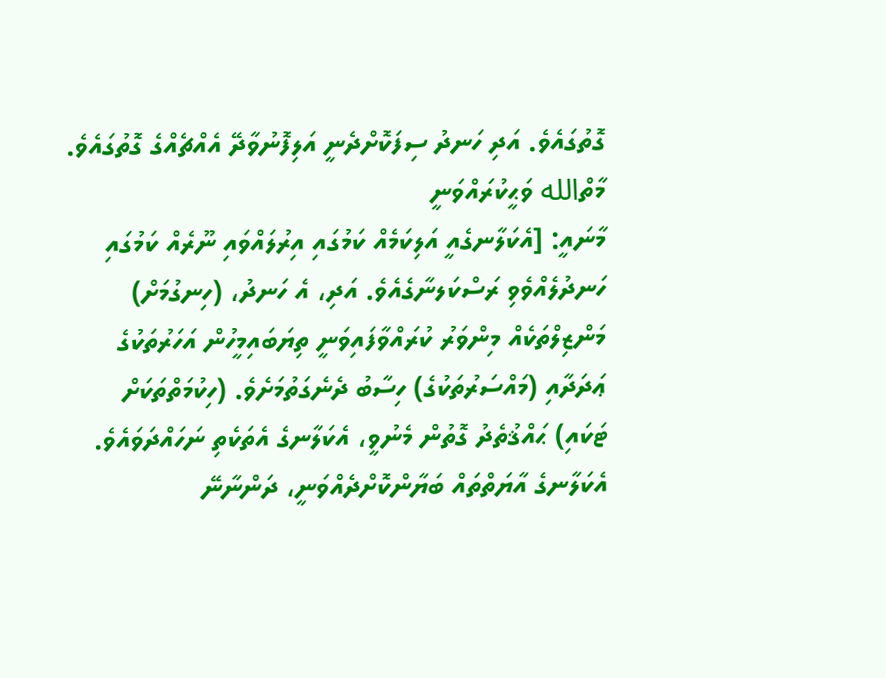ގޮތުގައެވެ. އަދި ހަނދު ސިފަކޮށްދެނީ އަލިފޮނުވާދޭ އެއްޗެއްގެ ގޮތުގައެވެ. މާތްالله ވަޙީކުރައްވަނީ
މާނައީ: [އެކަލާނގެއީ އަލިކަމެއް ކަމުގައި އިރުލައްވައި ނޫރެއް ކަމުގައި ހަނދުލެއްވެވި ރަސްކަލނާގެއެވެ. އަދި، އެ ހަނދު، (ހިނގުމަށް) މަންޒިލްތަކެއް މިންވަރު ކުރައްވާފައިވަނީ ތިޔަބައިމީހުން އަހަރުތަކުގެ ޢަދަދާއި (މައްސަރުތަކުގެ) ހިސާބު ދެނެގަތުމަށެވެ. (ހިކުމަތްތަކަށް ޓަކައި) ޙައްޤުތެދު ގޮތުން މެނުވީ، އެކަލާނގެ އެތަކެތި ނަހައްދަވައެވެ. އެކަލާނގެ އާޔަތްތައް ބަޔާންކޮށްދެއްވަނީ، ދަންނާނޭ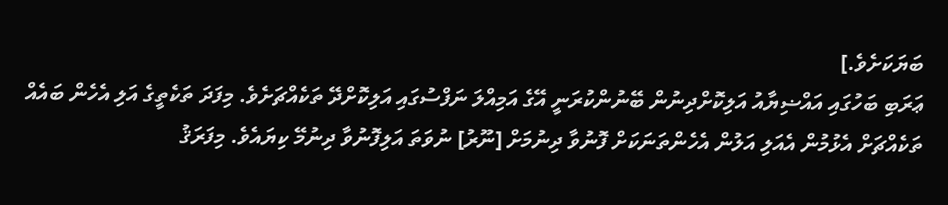ބަޔަކަށެވެ.]
ޢަރަބި ބަހުގައި އައްޟިޔާއު އަލިކޮށްދިނުން ބޭނުންކުރަނީ އޭގެ އަމިއްލަ ނަފްސުގައި އަލިކޮށްދޭ ތަކެއްޗަށެވެ. މިފަދަ ތަކެތީގެ އަލި އެހެން ބައެއް ތަކެއްޗަށް އެޅުމުން އެއަލި އަލުން އެހެންތަނަކަށް ފޮނުވާ ދިނުމަށް [ނޫރު] ނުވަތަ އަލިފޮނުވާ ދިނުމޭ ކިޔައެވެ. މިފަރަޤު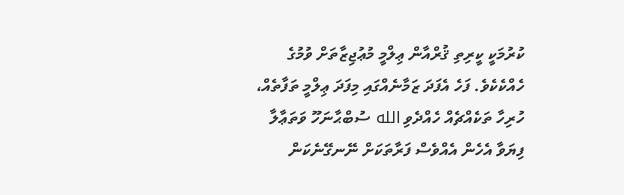ކުރުމަކީ ކީރިތި ޤުރްއާން ޢިލްމީ މުޢުޖިޒާތަށް ވުމުގެ ހެއްކެކެވެ. ފަހެ އެފަދަ ޒަމާނެއްގައި މިފަދަ ޢިލްމީ ތަފާތެއް، ހުރިހާ ތަކެއްޗެއް ހެއްދެވި الله ސުބްޙާނަހޫ ވަތަޢާލާ ފިޔަވާ އެހެން އެއްވެސް ފަރާތަކަށް ނޭނގޭނެކަން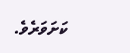ކަށަވަރެވެ.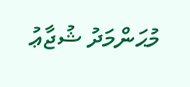މުޙަންމަދު ޝުޖާޢު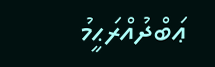ޢަބްދުއްރަޙީމު